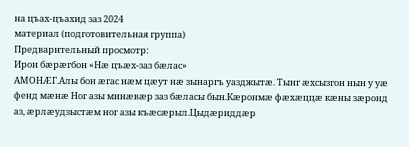на цъах-цъахид заз 2024
материал (подготовительная группа)
Предварительный просмотр:
Ирон бæрæгбон «Нæ цъæх-заз бæлас»
АМОНÆГ.Алы бон æгас нæм цæут нæ зынаргъ уазджытæ. Тынг æхсызгон нын у уæ фенд мæнæ Ног азы минæвæр заз бæласы бын.Кæронмæ фæхæццæ кæны зæронд аз, æрлæудзыстæм ног азы къæсæрыл.Цыдæриддæр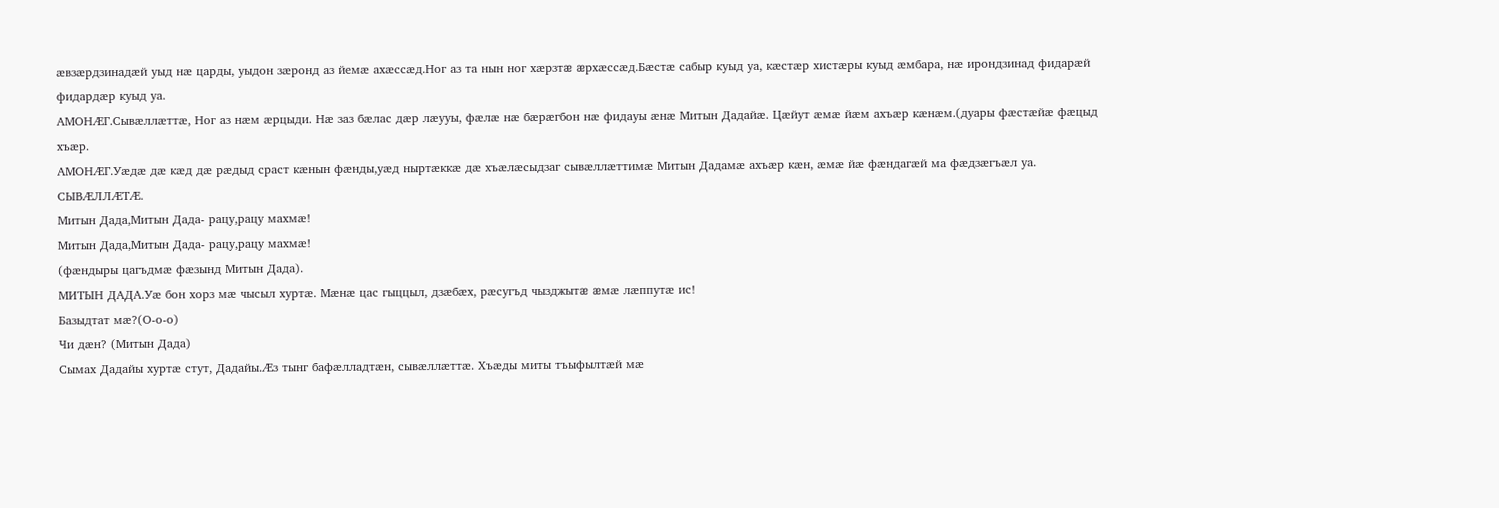æвзæрдзинадæй уыд нæ царды, уыдон зæронд аз йемæ ахæссæд.Ног аз та нын ног хæрзтæ æрхæссæд.Бæстæ сабыр куыд уа, кæстæр хистæры куыд æмбара, нæ ирондзинад фидарæй фидардæр куыд уа.
АМОНÆГ.Сывæллæттæ, Ног аз нæм æрцыди. Нæ заз бæлас дæр лæууы, фæлæ нæ бæрæгбон нæ фидауы æнæ Митын Дадайæ. Цæйут æмæ йæм ахъæр кæнæм.(дуары фæстæйæ фæцыд хъæр.
АМОНÆГ.Уæдæ дæ кæд дæ рæдыд сраст кæнын фæнды,уæд ныртæккæ дæ хъæлæсыдзаг сывæллæттимæ Митын Дадамæ ахъæр кæн, æмæ йæ фæндагæй ма фæдзæгъæл уа.
СЫВÆЛЛÆТÆ.
Митын Дада,Митын Дада- рацу,рацу махмæ!
Митын Дада,Митын Дада- рацу,рацу махмæ!
(фæндыры цагъдмæ фæзынд Митын Дада).
МИТЫН ДАДА.Уæ бон хорз мæ чысыл хуртæ. Мæнæ цас гыццыл, дзæбæх, рæсугъд чызджытæ æмæ лæппутæ ис!
Базыдтат мæ?(О-о-о)
Чи дæн? (Митын Дада)
Сымах Дадайы хуртæ стут, Дадайы.Æз тынг бафæлладтæн, сывæллæттæ. Хъæды миты тъыфылтæй мæ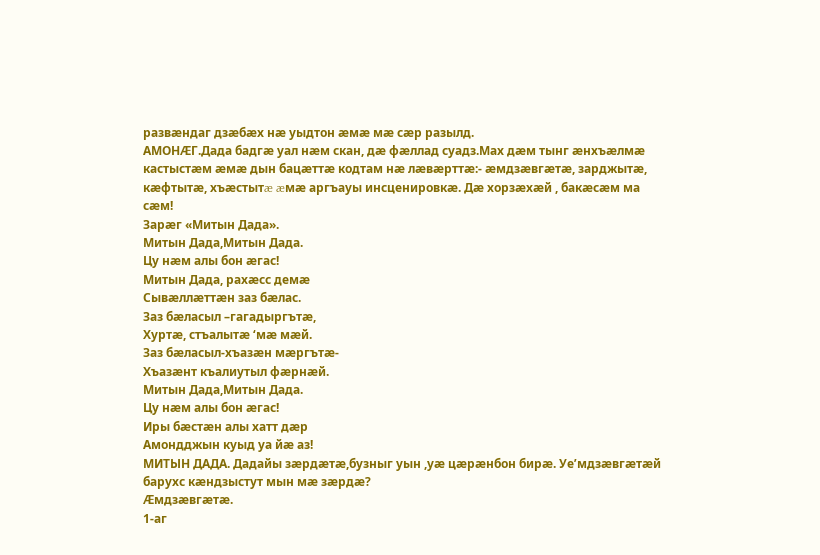развæндаг дзæбæх нæ уыдтон æмæ мæ сæр разылд.
АМОНÆГ.Дада бадгæ уал нæм скан, дæ фæллад суадз.Мах дæм тынг æнхъæлмæ кастыстæм æмæ дын бацæттæ кодтам нæ лæвæрттæ:- æмдзæвгæтæ, зарджытæ, кæфтытæ, хъæстытæ æмæ аргъауы инсценировкæ. Дæ хорзæхæй , бакæсæм ма сæм!
Зарæг «Митын Дада».
Митын Дада,Митын Дада.
Цу нæм алы бон æгас!
Митын Дада, рахæсс демæ
Сывæллæттæн заз бæлас.
Заз бæласыл –гагадыргътæ,
Хуртæ, стъалытæ ‘мæ мæй.
Заз бæласыл-хъазæн мæргътæ-
Хъазæнт къалиутыл фæрнæй.
Митын Дада,Митын Дада.
Цу нæм алы бон æгас!
Иры бæстæн алы хатт дæр
Амондджын куыд уа йæ аз!
МИТЫН ДАДА. Дадайы зæрдæтæ,бузныг уын ,уæ цæрæнбон бирæ. Уе’мдзæвгæтæй барухс кæндзыстут мын мæ зæрдæ?
Æмдзæвгæтæ.
1-аг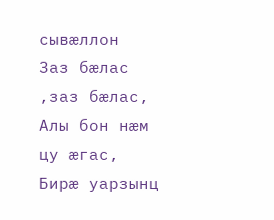сывæллон
Заз бæлас ,заз бæлас,
Алы бон нæм цу æгас,
Бирæ уарзынц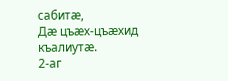сабитæ,
Дæ цъæх-цъæхид къалиутæ.
2-аг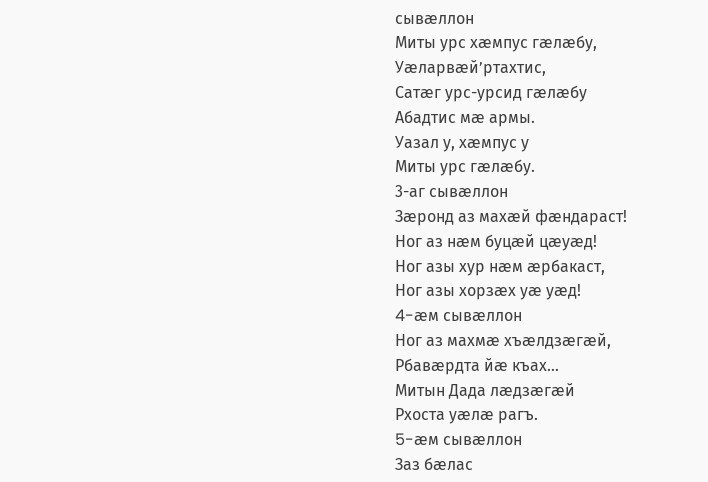сывæллон
Миты урс хæмпус гæлæбу,
Уæларвæй’ртахтис,
Сатæг урс-урсид гæлæбу
Абадтис мæ армы.
Уазал у, хæмпус у
Миты урс гæлæбу.
3-аг сывæллон
Зæронд аз махæй фæндараст!
Ног аз нæм буцæй цæуæд!
Ног азы хур нæм æрбакаст,
Ног азы хорзæх уæ уæд!
4-æм сывæллон
Ног аз махмæ хъæлдзæгæй,
Рбавæрдта йæ къах…
Митын Дада лæдзæгæй
Рхоста уæлæ рагъ.
5-æм сывæллон
Заз бæлас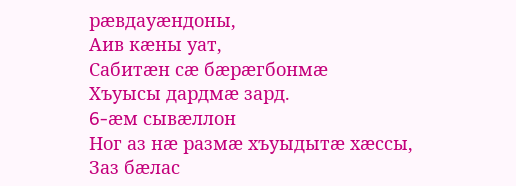рæвдауæндоны,
Аив кæны уат,
Сабитæн сæ бæрæгбонмæ
Хъуысы дардмæ зард.
6-æм сывæллон
Ног аз нæ размæ хъуыдытæ хæссы,
Заз бæлас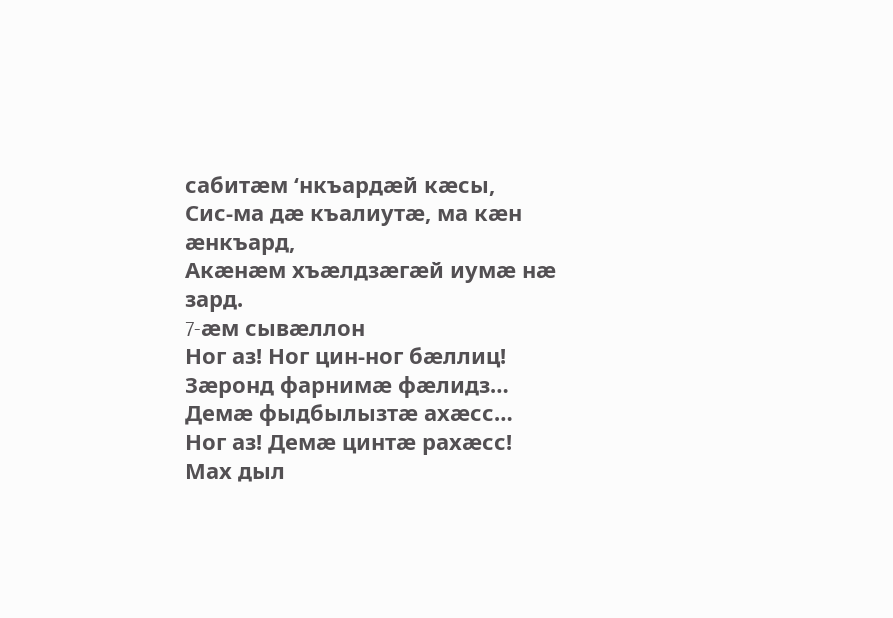сабитæм ‘нкъардæй кæсы,
Сис-ма дæ къалиутæ, ма кæн æнкъард,
Акæнæм хъæлдзæгæй иумæ нæ зард.
7-æм сывæллон
Ног аз! Ног цин-ног бæллиц!
Зæронд фарнимæ фæлидз…
Демæ фыдбылызтæ ахæсс…
Ног аз! Демæ цинтæ рахæсс!
Мах дыл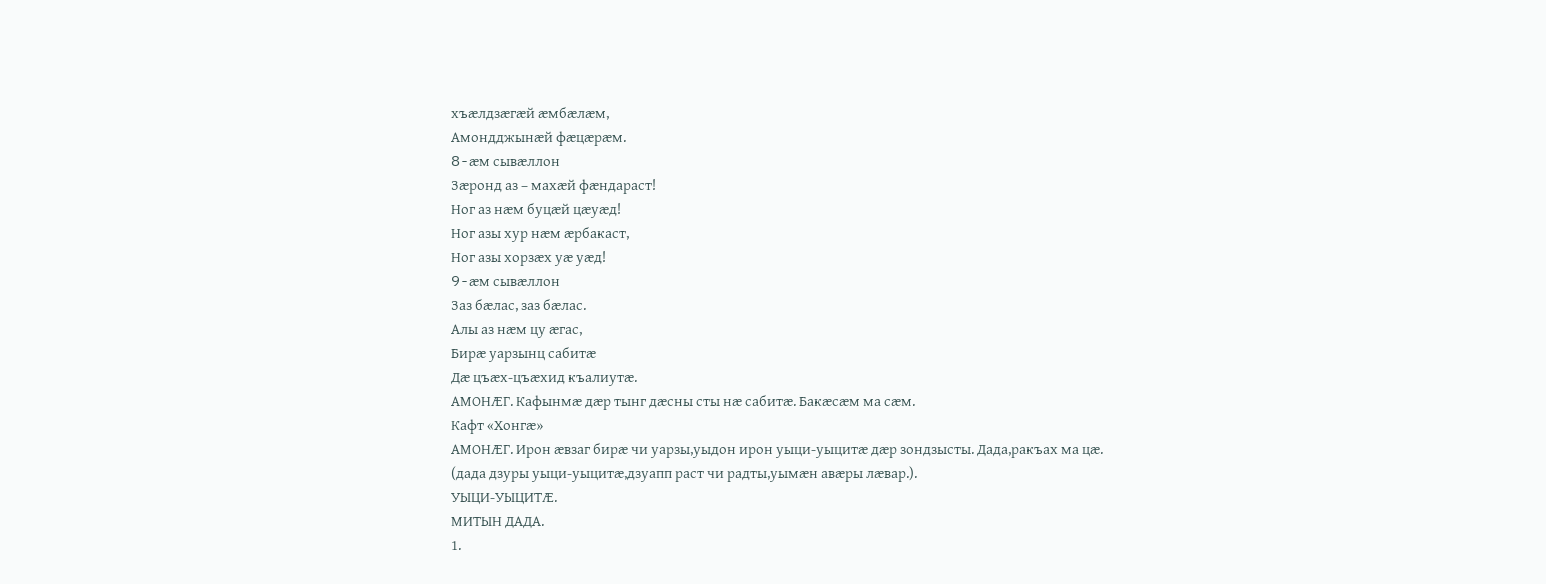хъæлдзæгæй æмбæлæм,
Амондджынæй фæцæрæм.
8-æм сывæллон
Зæронд аз – махæй фæндараст!
Ног аз нæм буцæй цæуæд!
Ног азы хур нæм æрбакаст,
Ног азы хорзæх уæ уæд!
9-æм сывæллон
Заз бæлас, заз бæлас.
Алы аз нæм цу æгас,
Бирæ уарзынц сабитæ
Дæ цъæх-цъæхид къалиутæ.
АМОНÆГ. Кафынмæ дæр тынг дæсны сты нæ сабитæ. Бакæсæм ма сæм.
Кафт «Хонгæ»
АМОНÆГ. Ирон æвзаг бирæ чи уарзы,уыдон ирон уыци-уыцитæ дæр зондзысты. Дада,ракъах ма цæ.
(дада дзуры уыци-уыцитæ,дзуапп раст чи радты,уымæн авæры лæвар.).
УЫЦИ-УЫЦИТÆ.
МИТЫН ДАДА.
1.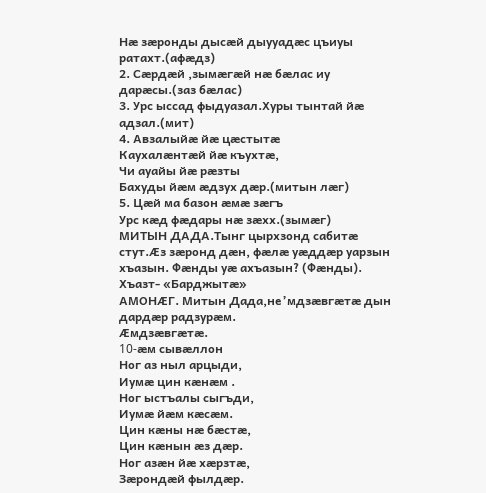Нæ зæронды дысæй дыууадæс цъиуы ратахт.(афæдз)
2. Сæрдæй ,зымæгæй нæ бæлас иу дарæсы.(заз бæлас)
3. Урс ыссад фыдуазал.Хуры тынтай йæ адзал.(мит)
4. Авзалыйæ йæ цæстытæ
Каухалæнтæй йæ къухтæ,
Чи ауайы йæ рæзты
Бахуды йæм æдзух дæр.(митын лæг)
5. Цæй ма базон æмæ зæгъ
Урс кæд фæдары нæ зæхх.(зымæг)
МИТЫН ДАДА.Тынг цырхзонд сабитæ стут.Æз зæронд дæн, фæлæ уæддæр уарзын хъазын. Фæнды уæ ахъазын? (Фæнды).
Хъазт- «Барджытæ»
АМОНÆГ. Митын Дада,не’мдзæвгæтæ дын дардæр радзурæм.
Æмдзæвгæтæ.
10-æм сывæллон
Ног аз ныл арцыди,
Иумæ цин кæнæм .
Ног ыстъалы сыгъди,
Иумæ йæм кæсæм.
Цин кæны нæ бæстæ,
Цин кæнын æз дæр.
Ног азæн йæ хæрзтæ,
Зæрондæй фылдæр.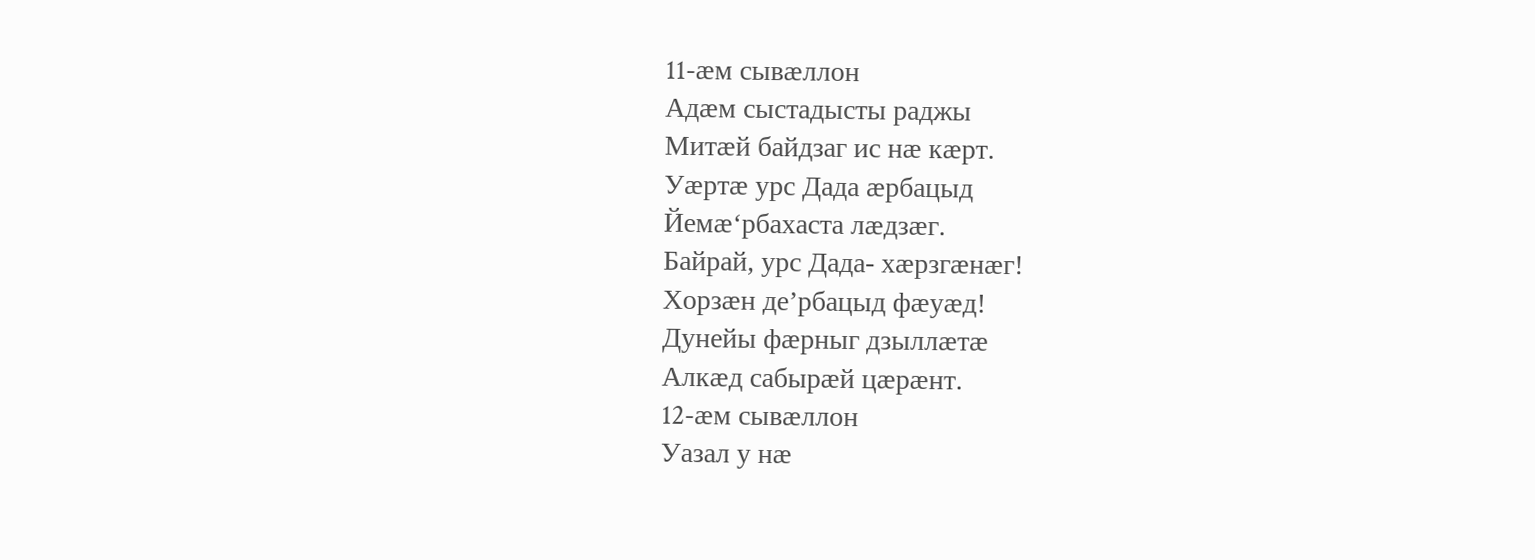11-æм сывæллон
Адæм сыстадысты раджы
Митæй байдзаг ис нæ кæрт.
Уæртæ урс Дада æрбацыд
Йемæ‘рбахаста лæдзæг.
Байрай, урс Дада- хæрзгæнæг!
Хорзæн де’рбацыд фæуæд!
Дунейы фæрныг дзыллæтæ
Алкæд сабырæй цæрæнт.
12-æм сывæллон
Уазал у нæ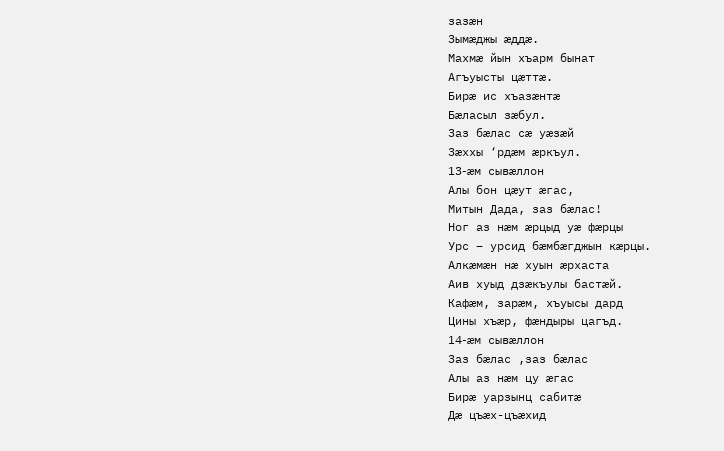зазæн
Зымæджы æддæ.
Махмæ йын хъарм бынат
Агъуысты цæттæ.
Бирæ ис хъазæнтæ
Бæласыл зæбул.
Заз бæлас сæ уæзæй
Зæххы ‘рдæм æркъул.
13-æм сывæллон
Алы бон цæут æгас,
Митын Дада, заз бæлас!
Ног аз нæм æрцыд уæ фæрцы
Урс – урсид бæмбæгджын кæрцы.
Алкæмæн нæ хуын æрхаста
Аив хуыд дзæкъулы бастæй.
Кафæм, зарæм, хъуысы дард
Цины хъæр, фæндыры цагъд.
14-æм сывæллон
Заз бæлас ,заз бæлас
Алы аз нæм цу æгас
Бирæ уарзынц сабитæ
Дæ цъæх-цъæхид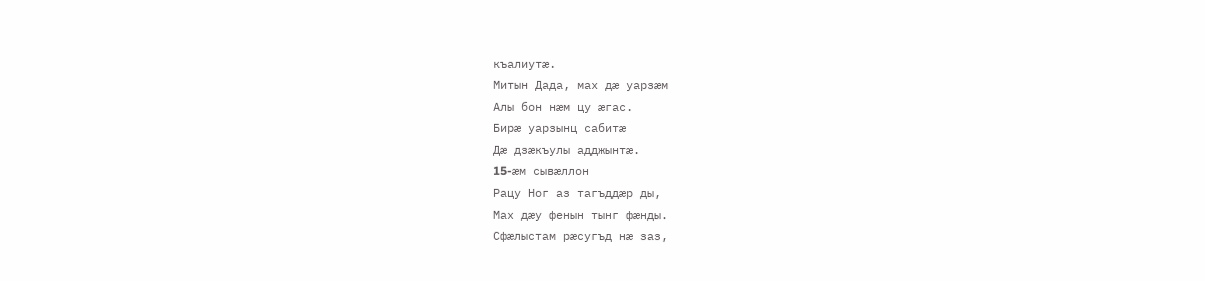къалиутæ.
Митын Дада, мах дæ уарзæм
Алы бон нæм цу æгас.
Бирæ уарзынц сабитæ
Дæ дзæкъулы адджынтæ.
15-æм сывæллон
Рацу Ног аз тагъддæр ды,
Мах дæу фенын тынг фæнды.
Сфæлыстам рæсугъд нæ заз,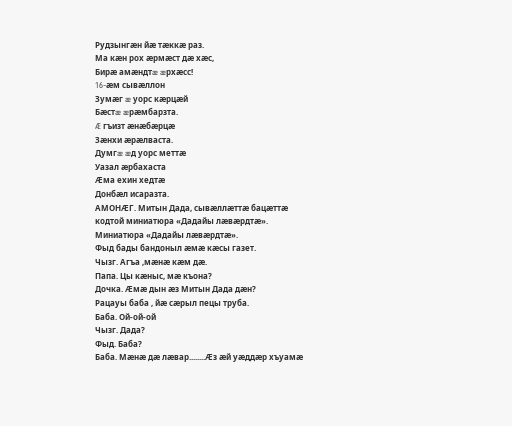Рудзынгæн йæ тæккæ раз.
Ма кæн рох æрмæст дæ хæс,
Бирæ амæндтæ æрхæсс!
16-æм сывæллон
Зумæг æ уорс кæрцæй
Бæстæ æрæмбарзта.
Æ гъизт æнæбæрцæ
Зæнхи æрæлваста.
Думгæ æд уорс меттæ
Уазал æрбахаста
Æма ехин хедтæ
Донбæл исаразта.
АМОНÆГ. Митын Дада, сывæллæттæ бацæттæ кодтой миниатюра «Дадайы лæвæрдтæ».
Миниатюра «Дадайы лæвæрдтæ».
Фыд бады бандоныл æмæ кæсы газет.
Чызг. Агъа ,мæнæ кæм дæ.
Папа. Цы кæныс, мæ къона?
Дочка. Æмæ дын æз Митын Дада дæн?
Рацауы баба , йæ сæрыл пецы труба.
Баба. Ой-ой-ой
Чызг. Дада?
Фыд. Баба?
Баба. Мæнæ дæ лæвар........Æз æй уæддæр хъуамæ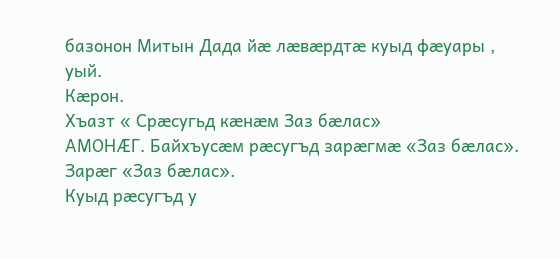базонон Митын Дада йæ лæвæрдтæ куыд фæуары , уый.
Кæрон.
Хъазт « Срæсугьд кæнæм Заз бæлас»
АМОНÆГ. Байхъусæм рæсугъд зарæгмæ «Заз бæлас».
Зарæг «Заз бæлас».
Куыд рæсугъд у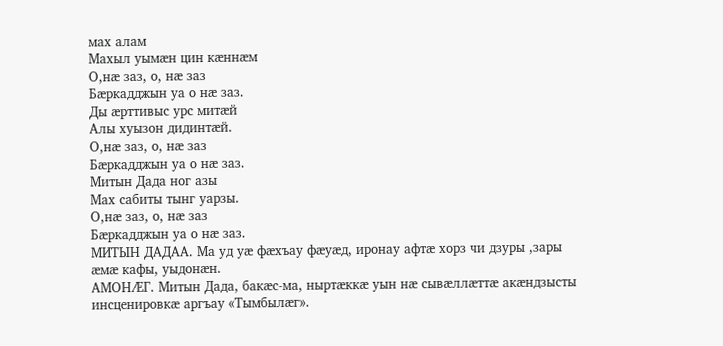мах алам
Махыл уымæн цин кæннæм
О,нæ заз, о, нæ заз
Бæркадджын уа о нæ заз.
Ды æрттивыс урс митæй
Алы хуызон дидинтæй.
О,нæ заз, о, нæ заз
Бæркадджын уа о нæ заз.
Митын Дада ног азы
Мах сабиты тынг уарзы.
О,нæ заз, о, нæ заз
Бæркадджын уа о нæ заз.
МИТЫН ДАДАА. Ма уд уæ фæхъау фæуæд, иронау афтæ хорз чи дзуры ,зары æмæ кафы, уыдонæн.
АМОНÆГ. Митын Дада, бакæс-ма, ныртæккæ уын нæ сывæллæттæ акæндзысты инсценировкæ аргъау «Тымбылæг».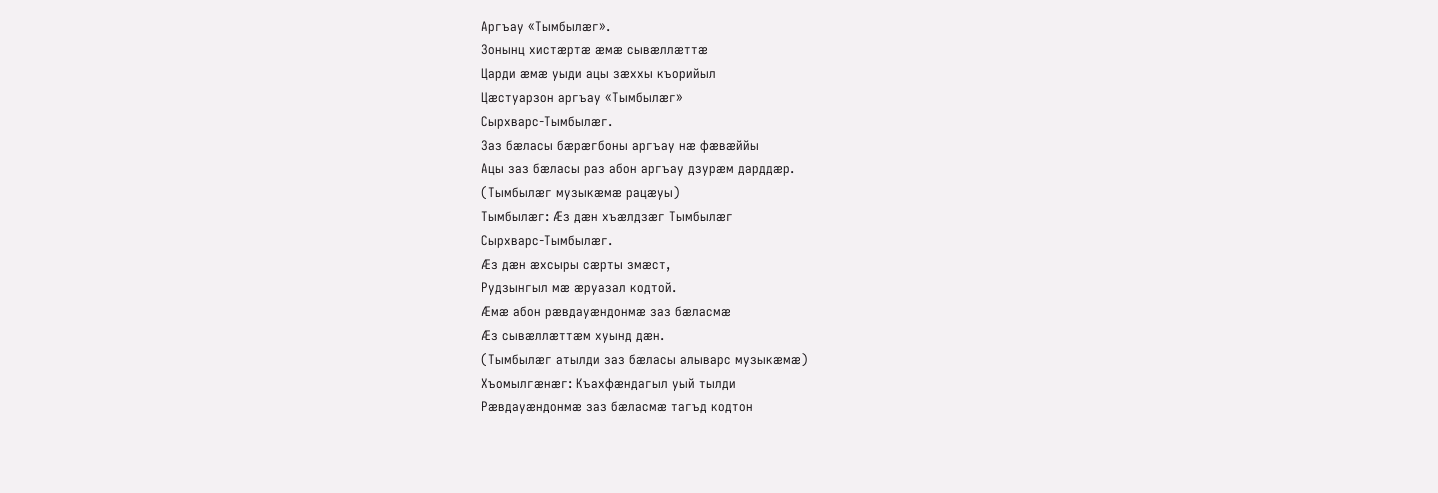Аргъау «Тымбылæг».
Зонынц хистӕртӕ ӕмӕ сывӕллӕттӕ
Царди ӕмӕ уыди ацы зӕххы къорийыл
Цӕстуарзон аргъау «Тымбылӕг»
Сырхварс-Тымбылӕг.
Заз бӕласы бӕрӕгбоны аргъау нӕ фӕвӕййы
Ацы заз бӕласы раз абон аргъау дзурӕм дарддӕр.
(Тымбылӕг музыкӕмӕ рацӕуы)
Тымбылӕг: Ӕз дӕн хъӕлдзӕг Тымбылӕг
Сырхварс-Тымбылӕг.
Ӕз дӕн ӕхсыры сӕрты змӕст,
Рудзынгыл мӕ ӕруазал кодтой.
Ӕмӕ абон рӕвдауӕндонмӕ заз бӕласмӕ
Ӕз сывӕллӕттӕм хуынд дӕн.
(Тымбылӕг атылди заз бӕласы алыварс музыкӕмӕ)
Хъомылгӕнӕг: Къахфӕндагыл уый тылди
Рӕвдауӕндонмӕ заз бӕласмӕ тагъд кодтон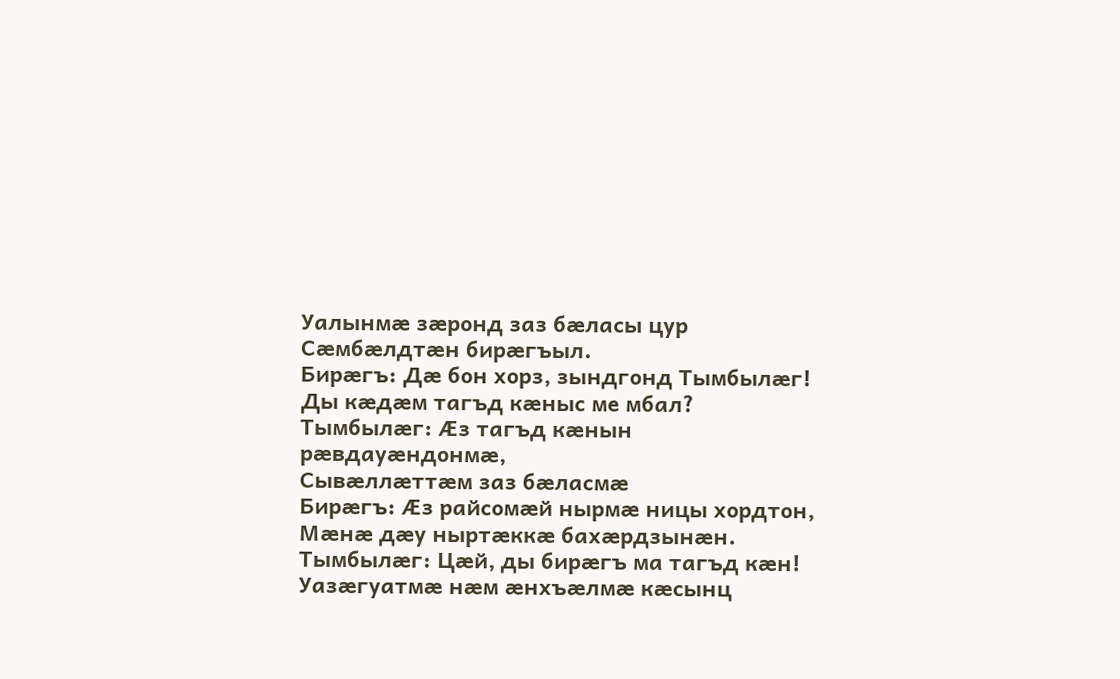Уалынмӕ зӕронд заз бӕласы цур
Сӕмбӕлдтӕн бирӕгъыл.
Бирӕгъ: Дӕ бон хорз, зындгонд Тымбылӕг!
Ды кӕдӕм тагъд кӕныс ме мбал?
Тымбылӕг: Ӕз тагъд кӕнын рӕвдауӕндонмӕ,
Сывӕллӕттӕм заз бӕласмӕ
Бирӕгъ: Ӕз райсомӕй нырмӕ ницы хордтон,
Мӕнӕ дӕу ныртӕккӕ бахӕрдзынӕн.
Тымбылӕг: Цӕй, ды бирӕгъ ма тагъд кӕн!
Уазӕгуатмӕ нӕм ӕнхъӕлмӕ кӕсынц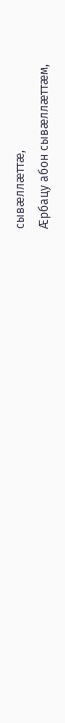сывӕллӕттӕ,
Ӕрбацу абон сывӕллӕттӕм,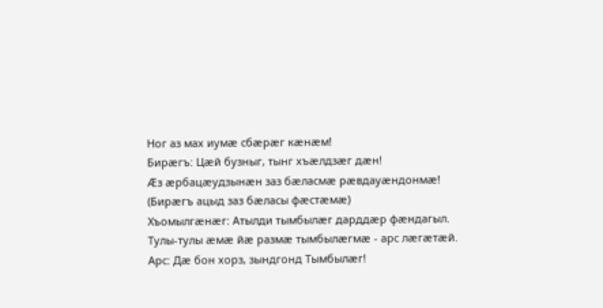Ног аз мах иумӕ сбӕрӕг кӕнӕм!
Бирӕгъ: Цӕй бузныг, тынг хъӕлдзӕг дӕн!
Ӕз ӕрбацӕудзынӕн заз бӕласмӕ рӕвдауӕндонмӕ!
(Бирӕгъ ацыд заз бӕласы фӕстӕмӕ)
Хъомылгӕнӕг: Атылди тымбылӕг дарддӕр фӕндагыл.
Тулы-тулы ӕмӕ йӕ размӕ тымбылӕгмӕ - арс лӕгӕтӕй.
Арс: Дӕ бон хорз, зындгонд Тымбылӕг!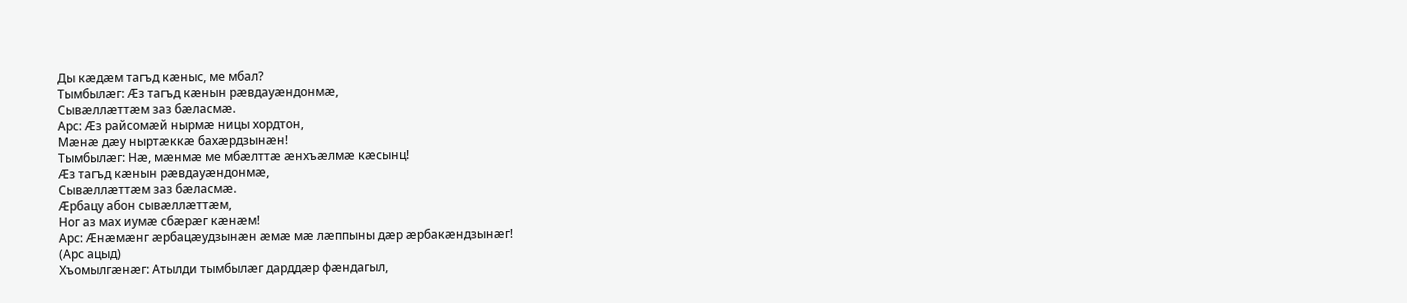Ды кӕдӕм тагъд кӕныс, ме мбал?
Тымбылӕг: Ӕз тагъд кӕнын рӕвдауӕндонмӕ,
Сывӕллӕттӕм заз бӕласмӕ.
Арс: Ӕз райсомӕй нырмӕ ницы хордтон,
Мӕнӕ дӕу ныртӕккӕ бахӕрдзынӕн!
Тымбылӕг: Нӕ, мӕнмӕ ме мбӕлттӕ ӕнхъӕлмӕ кӕсынц!
Ӕз тагъд кӕнын рӕвдауӕндонмӕ,
Сывӕллӕттӕм заз бӕласмӕ.
Ӕрбацу абон сывӕллӕттӕм,
Ног аз мах иумӕ сбӕрӕг кӕнӕм!
Арс: Ӕнӕмӕнг ӕрбацӕудзынӕн ӕмӕ мӕ лӕппыны дӕр ӕрбакӕндзынӕг!
(Арс ацыд)
Хъомылгӕнӕг: Атылди тымбылӕг дарддӕр фӕндагыл,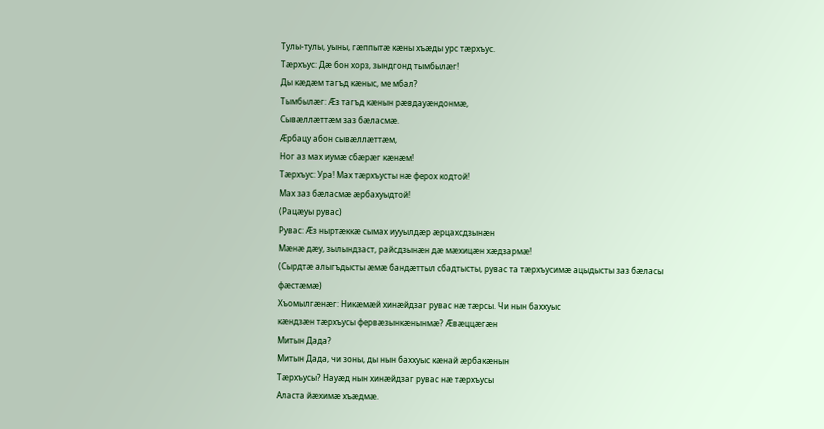Тулы-тулы, уыны, гӕппытӕ кӕны хъӕды урс тӕрхъус.
Тӕрхъус: Дӕ бон хорз, зындгонд тымбылӕг!
Ды кӕдӕм тагъд кӕныс, ме мбал?
Тымбылӕг: Ӕз тагъд кӕнын рӕвдауӕндонмӕ,
Сывӕллӕттӕм заз бӕласмӕ.
Ӕрбацу абон сывӕллӕттӕм,
Ног аз мах иумӕ сбӕрӕг кӕнӕм!
Тӕрхъус: Ура! Мах тӕрхъусты нӕ ферох кодтой!
Мах заз бӕласмӕ ӕрбахуыдтой!
(Рацӕуы рувас)
Рувас: Ӕз ныртӕккӕ сымах иууылдӕр ӕрцахсдзынӕн
Мӕнӕ дӕу, зылындзаст, райсдзынӕн дӕ мӕхицӕн хӕдзармӕ!
(Сырдтӕ алыгъдысты ӕмӕ бандӕттыл сбадтысты, рувас та тӕрхъусимӕ ацыдысты заз бӕласы фӕстӕмӕ)
Хъомылгӕнӕг: Никӕмӕй хинӕйдзаг рувас нӕ тӕрсы. Чи нын баххуыс
кӕндзӕн тӕрхъусы фервӕзынкӕнынмӕ? Ӕвӕццӕгӕн
Митын Дада?
Митын Дада, чи зоны, ды нын баххуыс кӕнай ӕрбакӕнын
Тӕрхъусы? Науӕд нын хинӕйдзаг рувас нӕ тӕрхъусы
Аласта йӕхимӕ хъӕдмӕ.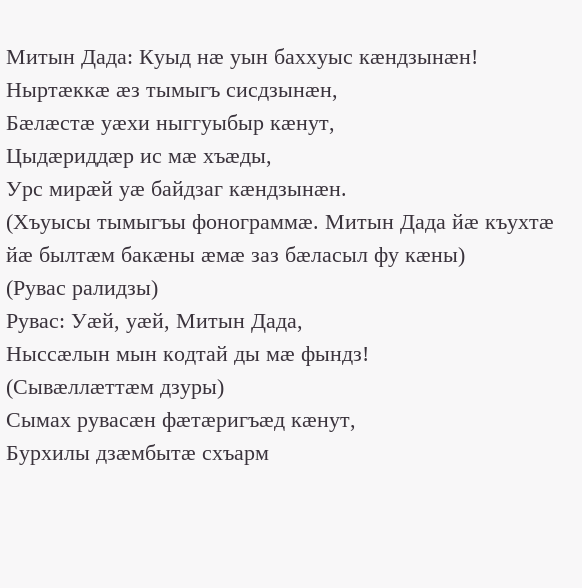Митын Дада: Куыд нӕ уын баххуыс кӕндзынӕн!
Ныртӕккӕ ӕз тымыгъ сисдзынӕн,
Бӕлӕстӕ уӕхи ныггуыбыр кӕнут,
Цыдӕриддӕр ис мӕ хъӕды,
Урс мирӕй уӕ байдзаг кӕндзынӕн.
(Хъуысы тымыгъы фонограммӕ. Митын Дада йӕ къухтӕ йӕ былтӕм бакӕны ӕмӕ заз бӕласыл фу кӕны)
(Рувас ралидзы)
Рувас: Уӕй, уӕй, Митын Дада,
Ныссӕлын мын кодтай ды мӕ фындз!
(Сывӕллӕттӕм дзуры)
Сымах рувасӕн фӕтӕригъӕд кӕнут,
Бурхилы дзӕмбытӕ схъарм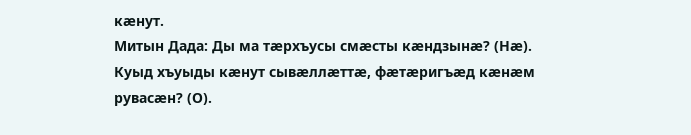кӕнут.
Митын Дада: Ды ма тӕрхъусы смӕсты кӕндзынӕ? (Нӕ).
Куыд хъуыды кӕнут сывӕллӕттӕ, фӕтӕригъӕд кӕнӕм
рувасӕн? (О).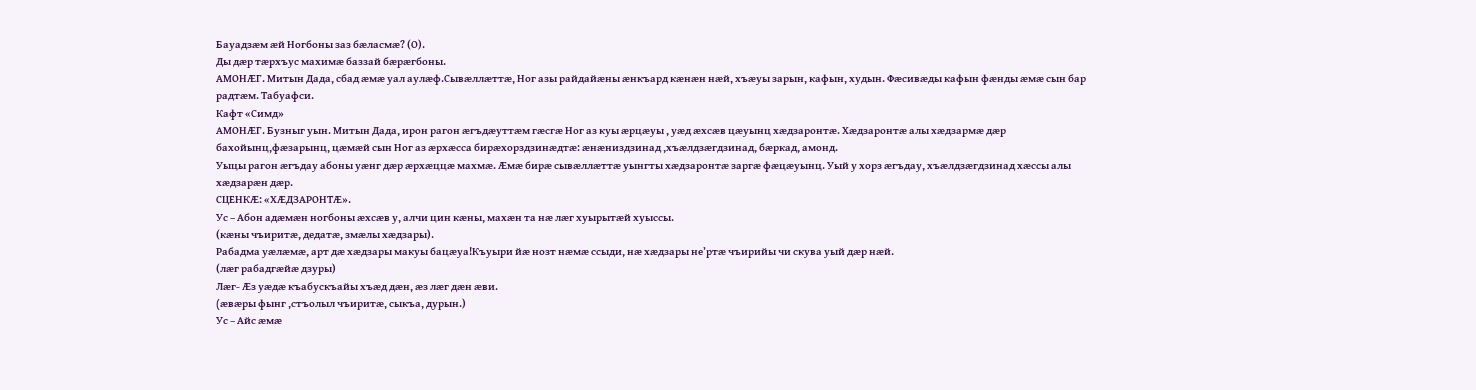Бауадзӕм ӕй Ногбоны заз бӕласмӕ? (О).
Ды дӕр тӕрхъус махимӕ баззай бӕрӕгбоны.
АМОНÆГ. Митын Дада, сбад æмæ уал аулæф.Сывæллæттæ, Ног азы райдайæны æнкъард кæнæн нæй, хъæуы зарын, кафын, худын. Фæсивæды кафын фæнды æмæ сын бар радтæм. Табуафси.
Кафт «Симд»
АМОНÆГ. Бузныг уын. Митын Дада, ирон рагон æгъдæуттæм гæсгæ Ног аз куы æрцæуы , уæд æхсæв цæуынц хæдзаронтæ. Хæдзаронтæ алы хæдзармæ дæр бахойынц,фæзарынц, цæмæй сын Ног аз æрхæсса бирæхорздзинæдтæ: æнæниздзинад ,хъæлдзæгдзинад, бæркад, амонд.
Уыцы рагон æгъдау абоны уæнг дæр æрхæццæ махмæ. Æмæ бирæ сывæллæттæ уынгты хæдзаронтæ заргæ фæцæуынц. Уый у хорз æгъдау, хъæлдзæгдзинад хæссы алы хæдзарæн дæр.
СЦЕНКÆ: «ХÆДЗАРОНТÆ».
Ус – Абон адæмæн ногбоны æхсæв у, алчи цин кæны, махæн та нæ лæг хуырытæй хуыссы.
(кæны чъиритæ, дедатæ, змæлы хæдзары).
Рабадма уæлæмæ, арт дæ хæдзары макуы бацæуа!Къуыри йæ нозт нæмæ ссыди, нæ хæдзары не’ртæ чъирийы чи скува уый дæр нæй.
(лæг рабадгæйæ дзуры)
Лæг- Æз уæдæ къабускъайы хъæд дæн, æз лæг дæн æви.
(æвæры фынг ,стъолыл чъиритæ, сыкъа, дурын.)
Ус – Айс æмæ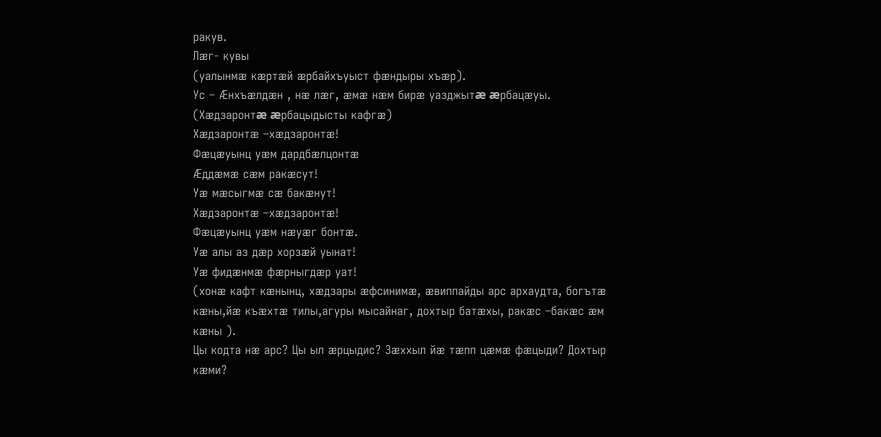ракув.
Лæг- кувы
(уалынмæ кæртæй æрбайхъуыст фæндыры хъæр).
Ус – Æнхъæлдæн , нæ лæг, æмæ нæм бирæ уазджытæ æрбацæуы.
(Хæдзаронтæ æрбацыдысты кафгæ)
Хæдзаронтæ –хæдзаронтæ!
Фæцæуынц уæм дардбæлцонтæ
Æддæмæ сæм ракæсут!
Уæ мæсыгмæ сæ бакæнут!
Хæдзаронтæ –хæдзаронтæ!
Фæцæуынц уæм нæуæг бонтæ.
Уæ алы аз дæр хорзæй уынат!
Уæ фидæнмæ фæрныгдæр уат!
(хонæ кафт кæнынц, хæдзары æфсинимæ, æвиппайды арс архаудта, богътæ кæны,йæ къæхтæ тилы,агуры мысайнаг, дохтыр батæхы, ракæс –бакæс æм кæны ).
Цы кодта нæ арс? Цы ыл æрцыдис? Зæххыл йæ тæпп цæмæ фæцыди? Дохтыр кæми?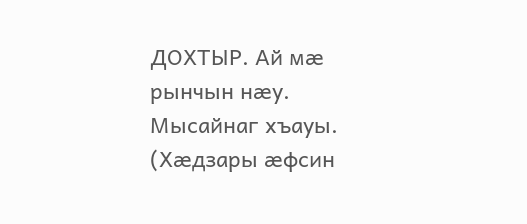ДОХТЫР. Ай мæ рынчын нæу.
Мысайнаг хъауы.
(Хæдзары æфсин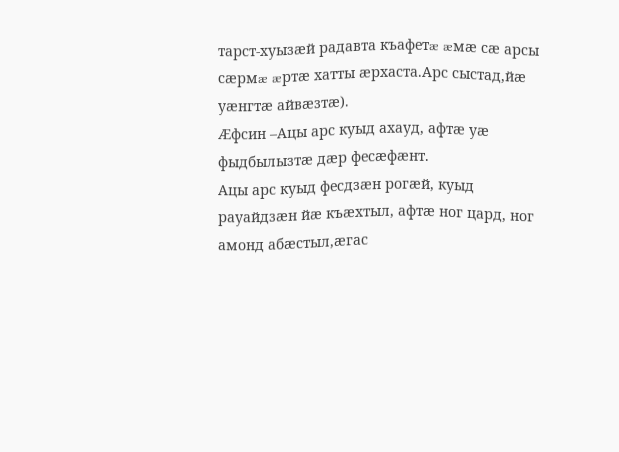тарст-хуызæй радавта къафетæ æмæ сæ арсы сæрмæ æртæ хатты æрхаста.Арс сыстад,йæ уæнгтæ айвæзтæ).
Æфсин –Ацы арс куыд ахауд, афтæ уæ фыдбылызтæ дæр фесæфæнт.
Ацы арс куыд фесдзæн рогæй, куыд рауайдзæн йæ къæхтыл, афтæ ног цард, ног амонд абæстыл,æгас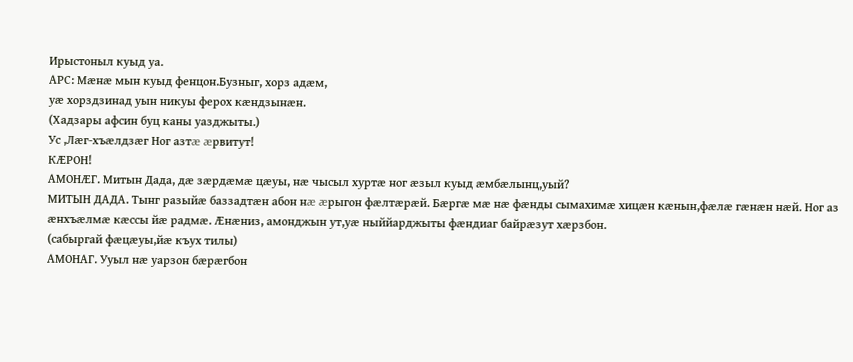Ирыстоныл куыд уа.
АРС: Мæнæ мын куыд фенцон.Бузныг, хорз адæм,
уæ хорздзинад уын никуы ферох кæндзынæн.
(Хадзары афсин буц каны уазджыты.)
Ус ,Лæг-хъæлдзæг Ног азтæ æрвитут!
КÆРОН!
АМОНÆГ. Митын Дада, дæ зæрдæмæ цæуы, нæ чысыл хуртæ ног æзыл куыд æмбæлынц,уый?
МИТЫН ДАДА. Тынг разыйæ баззадтæн абон нæ æрыгон фæлтæрæй. Бæргæ мæ нæ фæнды сымахимæ хицæн кæнын,фæлæ гæнæн нæй. Ног аз æнхъæлмæ кæссы йæ радмæ. Æнæниз, амонджын ут,уæ ныййарджыты фæндиаг байрæзут хæрзбон.
(сабыргай фæцæуы,йæ къух тилы)
АМОНАГ. Ууыл нæ уарзон бæрæгбон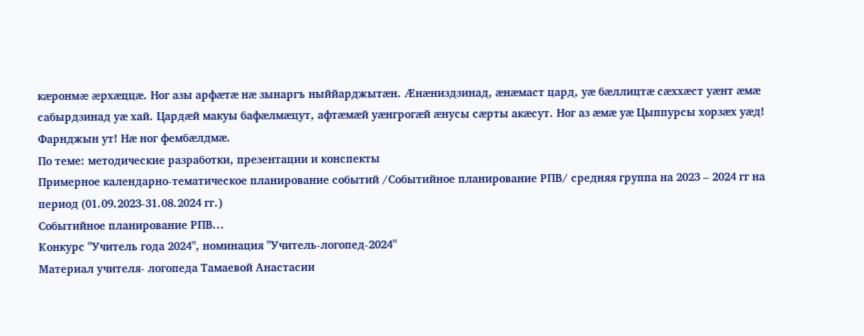кæронмæ æрхæццæ. Ног азы арфæтæ нæ зынаргъ ныййарджытæн. Æнæниздзинад, æнæмаст цард, уæ бæллицтæ сæххæст уæнт æмæ сабырдзинад уæ хай. Цардæй макуы бафæлмæцут, афтæмæй уæнгрогæй æнусы сæрты акæсут. Ног аз æмæ уæ Цыппурсы хорзæх уæд! Фарнджын ут! Нæ ног фембæлдмæ.
По теме: методические разработки, презентации и конспекты
Примерное календарно-тематическое планирование событий /Событийное планирование РПВ/ средняя группа на 2023 – 2024 гг на период (01.09.2023-31.08.2024 гг.)
Событийное планирование РПВ...
Конкурс "Учитель года 2024", номинация "Учитель-логопед-2024"
Материал учителя- логопеда Тамаевой Анастасии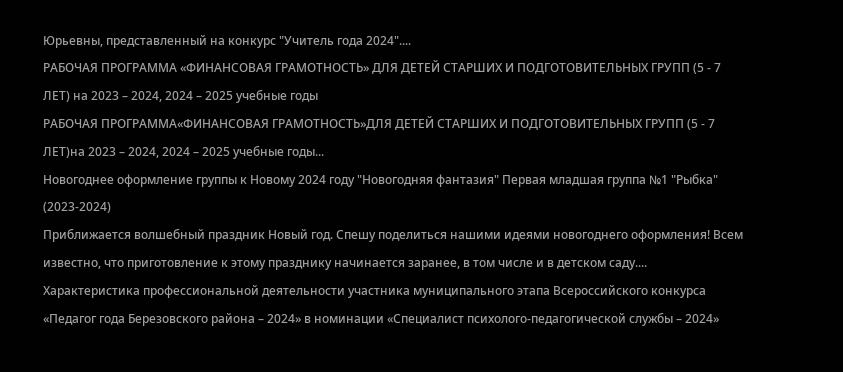Юрьевны, представленный на конкурс "Учитель года 2024"....
РАБОЧАЯ ПРОГРАММА «ФИНАНСОВАЯ ГРАМОТНОСТЬ» ДЛЯ ДЕТЕЙ СТАРШИХ И ПОДГОТОВИТЕЛЬНЫХ ГРУПП (5 - 7 ЛЕТ) на 2023 – 2024, 2024 – 2025 учебные годы
РАБОЧАЯ ПРОГРАММА«ФИНАНСОВАЯ ГРАМОТНОСТЬ»ДЛЯ ДЕТЕЙ СТАРШИХ И ПОДГОТОВИТЕЛЬНЫХ ГРУПП (5 - 7 ЛЕТ)на 2023 – 2024, 2024 – 2025 учебные годы...
Новогоднее оформление группы к Новому 2024 году "Новогодняя фантазия" Первая младшая группа №1 "Рыбка" (2023-2024)
Приближается волшебный праздник Новый год. Спешу поделиться нашими идеями новогоднего оформления! Всем известно, что приготовление к этому празднику начинается заранее, в том числе и в детском саду....
Характеристика профессиональной деятельности участника муниципального этапа Всероссийского конкурса «Педагог года Березовского района – 2024» в номинации «Специалист психолого-педагогической службы – 2024»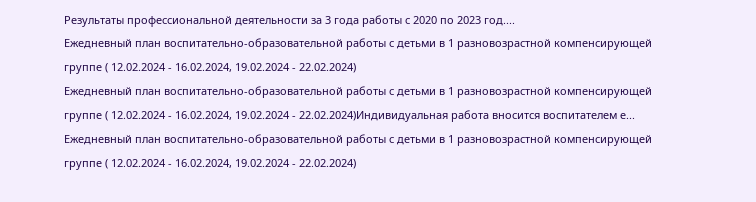Результаты профессиональной деятельности за 3 года работы с 2020 по 2023 год....
Ежедневный план воспитательно-образовательной работы с детьми в 1 разновозрастной компенсирующей группе ( 12.02.2024 - 16.02.2024, 19.02.2024 - 22.02.2024)
Ежедневный план воспитательно-образовательной работы с детьми в 1 разновозрастной компенсирующей группе ( 12.02.2024 - 16.02.2024, 19.02.2024 - 22.02.2024)Индивидуальная работа вносится воспитателем е...
Ежедневный план воспитательно-образовательной работы с детьми в 1 разновозрастной компенсирующей группе ( 12.02.2024 - 16.02.2024, 19.02.2024 - 22.02.2024)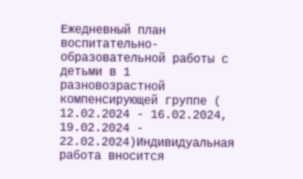Ежедневный план воспитательно-образовательной работы с детьми в 1 разновозрастной компенсирующей группе ( 12.02.2024 - 16.02.2024, 19.02.2024 - 22.02.2024)Индивидуальная работа вносится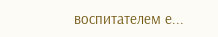воспитателем е...